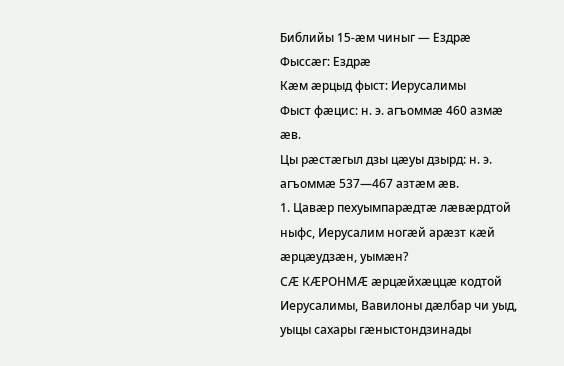Библийы 15-ӕм чиныг — Ездрӕ
Фыссӕг: Ездрӕ
Кӕм ӕрцыд фыст: Иерусалимы
Фыст фӕцис: н. э. агъоммӕ 460 азмӕ ӕв.
Цы рӕстӕгыл дзы цӕуы дзырд: н. э. агъоммӕ 537—467 азтӕм ӕв.
1. Цавӕр пехуымпарӕдтӕ лӕвӕрдтой ныфс, Иерусалим ногӕй арӕзт кӕй ӕрцӕудзӕн, уымӕн?
СӔ КӔРОНМӔ ӕрцӕйхӕццӕ кодтой Иерусалимы, Вавилоны дӕлбар чи уыд, уыцы сахары гӕныстондзинады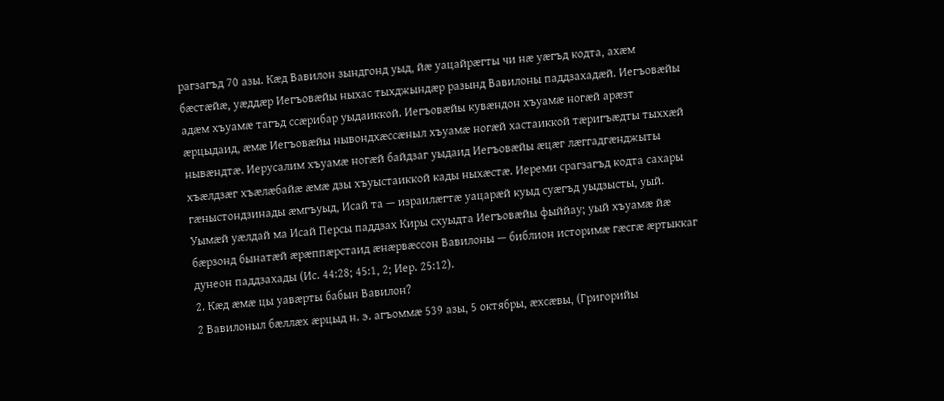рагзагъд 70 азы. Кӕд Вавилон зындгонд уыд, йӕ уацайрӕгты чи нӕ уӕгъд кодта, ахӕм бӕстӕйӕ, уӕддӕр Иегъовӕйы ныхас тыхджындӕр разынд Вавилоны паддзахадӕй. Иегъовӕйы адӕм хъуамӕ тагъд ссӕрибар уыдаиккой. Иегъовӕйы кувӕндон хъуамӕ ногӕй арӕзт ӕрцыдаид, ӕмӕ Иегъовӕйы нывондхӕссӕныл хъуамӕ ногӕй хастаиккой тӕригъӕдты тыххӕй нывӕндтӕ. Иерусалим хъуамӕ ногӕй байдзаг уыдаид Иегъовӕйы ӕцӕг лӕггадгӕнджыты хъӕлдзӕг хъӕлӕбайӕ ӕмӕ дзы хъуыстаиккой кады ныхӕстӕ. Иереми срагзагъд кодта сахары гӕныстондзинады ӕмгъуыд, Исай та — израилӕгтӕ уацарӕй куыд суӕгъд уыдзысты, уый. Уымӕй уӕлдай ма Исай Персы паддзах Киры схуыдта Иегъовӕйы фыййау; уый хъуамӕ йӕ бӕрзонд бынатӕй ӕрӕппӕрстаид ӕнӕрвӕссон Вавилоны — библион историмӕ гӕсгӕ ӕртыккаг дунеон паддзахады (Ис. 44:28; 45:1, 2; Иер. 25:12).
2. Кӕд ӕмӕ цы уавӕрты бабын Вавилон?
2 Вавилоныл бӕллӕх ӕрцыд н. э. агъоммӕ 539 азы, 5 октябры, ӕхсӕвы, (Григорийы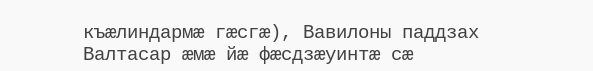къӕлиндармӕ гӕсгӕ), Вавилоны паддзах Валтасар ӕмӕ йӕ фӕсдзӕуинтӕ сӕ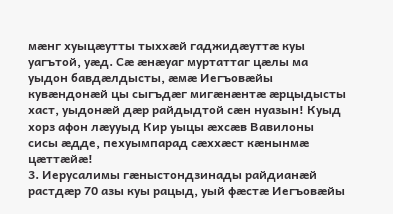мӕнг хуыцӕутты тыххӕй гаджидӕуттӕ куы уагътой, уӕд. Сӕ ӕнӕуаг муртаттаг цӕлы ма уыдон бавдӕлдысты, ӕмӕ Иегъовӕйы кувӕндонӕй цы сыгъдӕг мигӕнӕнтӕ ӕрцыдысты хаст, уыдонӕй дӕр райдыдтой сӕн нуазын! Куыд хорз афон лӕууыд Кир уыцы ӕхсӕв Вавилоны сисы ӕдде, пехуымпарад сӕххӕст кӕнынмӕ цӕттӕйӕ!
3. Иерусалимы гӕныстондзинады райдианӕй растдӕр 70 азы куы рацыд, уый фӕстӕ Иегъовӕйы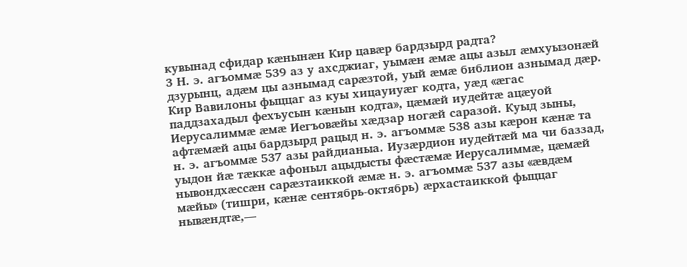кувынад сфидар кӕнынӕн Кир цавӕр бардзырд радта?
3 Н. э. агъоммӕ 539 аз у ахсджиаг, уымӕн ӕмӕ ацы азыл ӕмхуызонӕй дзурынц, адӕм цы азнымад сарӕзтой, уый ӕмӕ библион азнымад дӕр. Кир Вавилоны фыццаг аз куы хицауиуӕг кодта, уӕд «ӕгас паддзахадыл фехъусын кӕнын кодта», цӕмӕй иудейтӕ ацӕуой Иерусалиммӕ ӕмӕ Иегъовӕйы хӕдзар ногӕй саразой. Куыд зыны, афтӕмӕй ацы бардзырд рацыд н. э. агъоммӕ 538 азы кӕрон кӕнӕ та н. э. агъоммӕ 537 азы райдианыa. Иузӕрдион иудейтӕй ма чи баззад, уыдон йӕ тӕккӕ афоныл ацыдысты фӕстӕмӕ Иерусалиммӕ, цӕмӕй нывондхӕссӕн сарӕзтаиккой ӕмӕ н. э. агъоммӕ 537 азы «ӕвдӕм мӕйы» (тишри, кӕнӕ сентябрь-октябрь) ӕрхастаиккой фыццаг нывӕндтӕ,—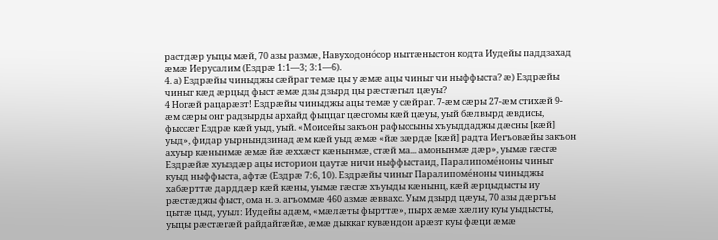растдӕр уыцы мӕй, 70 азы размӕ, Навуходоно́сор ныггӕныстон кодта Иудейы паддзахад ӕмӕ Иерусалим (Ездрӕ 1:1—3; 3:1—6).
4. а) Ездрӕйы чиныджы сӕйраг темӕ цы у ӕмӕ ацы чиныг чи ныффыста? ӕ) Ездрӕйы чиныг кӕд ӕрцыд фыст ӕмӕ дзы дзырд цы рӕстӕгыл цӕуы?
4 Ногӕй рацарӕзт! Ездрӕйы чиныджы ацы темӕ у сӕйраг. 7-ӕм сӕры 27-ӕм стихӕй 9-ӕм сӕры онг радзырды архайд фыццаг цӕсгомы кӕй цӕуы, уый бӕлвырд ӕвдисы, фыссӕг Ездрӕ кӕй уыд, уый. «Моисейы закъон рафыссыны хъуыддаджы дӕсны [кӕй] уыд», фидар уырнындзинад ӕм кӕй уыд ӕмӕ «йӕ зӕрдӕ [кӕй] радта Иегъовӕйы закъон ахуыр кӕнынмӕ ӕмӕ йӕ ӕххӕст кӕнынмӕ, стӕй ма... амонынмӕ дӕр», уымӕ гӕсгӕ Ездрӕйӕ хуыздӕр ацы историон цаутӕ ничи ныффыстаид, Паралипоме́ноны чиныг куыд ныффыста, афтӕ (Ездрӕ 7:6, 10). Ездрӕйы чиныг Паралипоме́ноны чиныджы хабӕрттӕ дарддӕр кӕй кӕны, уымӕ гӕсгӕ хъуыды кӕнынц, кӕй ӕрцыдысты иу рӕстӕджы фыст, ома н. э. агъоммӕ 460 азмӕ ӕввахс. Уым дзырд цӕуы, 70 азы дӕргъы цытӕ цыд, ууыл: Иудейы адӕм, «мӕлӕты фырттӕ», пырх ӕмӕ хӕлиу куы уыдысты, уыцы рӕстӕгӕй райдайгӕйӕ, ӕмӕ дыккаг кувӕндон арӕзт куы фӕци ӕмӕ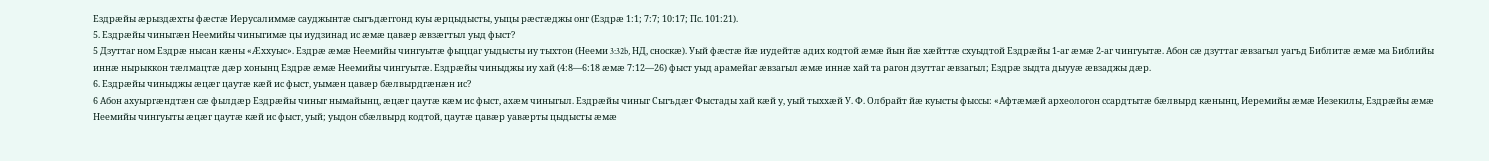Ездрӕйы ӕрыздӕхты фӕстӕ Иерусалиммӕ сауджынтӕ сыгъдӕггонд куы ӕрцыдысты, уыцы рӕстӕджы онг (Ездрӕ 1:1; 7:7; 10:17; Пс. 101:21).
5. Ездрӕйы чиныгӕн Неемийы чиныгимӕ цы иудзинад ис ӕмӕ цавӕр ӕвзӕгтыл уыд фыст?
5 Дзуттаг ном Ездрӕ нысан кӕны «Ӕххуыс». Ездрӕ ӕмӕ Неемийы чингуытӕ фыццаг уыдысты иу тыхтон (Нееми 3:32b, НД, сноскӕ). Уый фӕстӕ йӕ иудейтӕ адих кодтой ӕмӕ йын йӕ хӕйттӕ схуыдтой Ездрӕйы 1-аг ӕмӕ 2-аг чингуытӕ. Абон сӕ дзуттаг ӕвзагыл уагъд Библитӕ ӕмӕ ма Библийы иннӕ нырыккон тӕлмацтӕ дӕр хонынц Ездрӕ ӕмӕ Неемийы чингуытӕ. Ездрӕйы чиныджы иу хай (4:8—6:18 ӕмӕ 7:12—26) фыст уыд арамейаг ӕвзагыл ӕмӕ иннӕ хай та рагон дзуттаг ӕвзагыл; Ездрӕ зыдта дыууӕ ӕвзаджы дӕр.
6. Ездрӕйы чиныджы ӕцӕг цаутӕ кӕй ис фыст, уымӕн цавӕр бӕлвырдгӕнӕн ис?
6 Абон ахуыргӕндтӕн сӕ фылдӕр Ездрӕйы чиныг нымайынц, ӕцӕг цаутӕ кӕм ис фыст, ахӕм чиныгыл. Ездрӕйы чиныг Сыгъдӕг Фыстады хай кӕй у, уый тыххӕй У. Ф. Олбрайт йӕ куысты фыссы: «Афтӕмӕй археологон ссардтытӕ бӕлвырд кӕнынц, Иеремийы ӕмӕ Иезекилы, Ездрӕйы ӕмӕ Неемийы чингуыты ӕцӕг цаутӕ кӕй ис фыст, уый; уыдон сбӕлвырд кодтой, цаутӕ цавӕр уавӕрты цыдысты ӕмӕ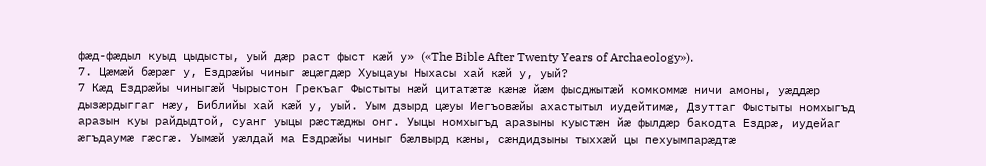фӕд-фӕдыл куыд цыдысты, уый дӕр раст фыст кӕй у» («The Bible After Twenty Years of Archaeology»).
7. Цӕмӕй бӕрӕг у, Ездрӕйы чиныг ӕцӕгдӕр Хуыцауы Ныхасы хай кӕй у, уый?
7 Кӕд Ездрӕйы чиныгӕй Чырыстон Грекъаг Фыстыты нӕй цитатӕтӕ кӕнӕ йӕм фысджытӕй комкоммӕ ничи амоны, уӕддӕр дызӕрдыггаг нӕу, Библийы хай кӕй у, уый. Уым дзырд цӕуы Иегъовӕйы ахастытыл иудейтимӕ, Дзуттаг Фыстыты номхыгъд аразын куы райдыдтой, суанг уыцы рӕстӕджы онг. Уыцы номхыгъд аразыны куыстӕн йӕ фылдӕр бакодта Ездрӕ, иудейаг ӕгъдаумӕ гӕсгӕ. Уымӕй уӕлдай ма Ездрӕйы чиныг бӕлвырд кӕны, сӕндидзыны тыххӕй цы пехуымпарӕдтӕ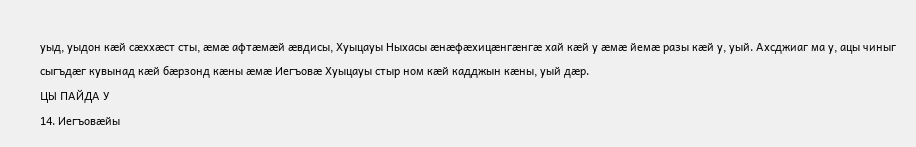уыд, уыдон кӕй сӕххӕст сты, ӕмӕ афтӕмӕй ӕвдисы, Хуыцауы Ныхасы ӕнӕфӕхицӕнгӕнгӕ хай кӕй у ӕмӕ йемӕ разы кӕй у, уый. Ахсджиаг ма у, ацы чиныг сыгъдӕг кувынад кӕй бӕрзонд кӕны ӕмӕ Иегъовӕ Хуыцауы стыр ном кӕй кадджын кӕны, уый дӕр.
ЦЫ ПАЙДА У
14. Иегъовӕйы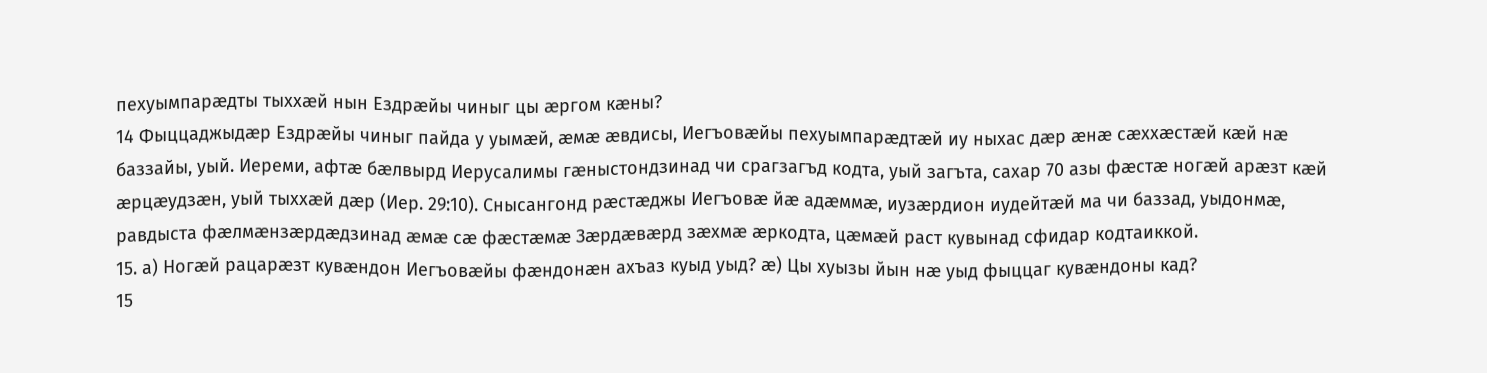пехуымпарӕдты тыххӕй нын Ездрӕйы чиныг цы ӕргом кӕны?
14 Фыццаджыдӕр Ездрӕйы чиныг пайда у уымӕй, ӕмӕ ӕвдисы, Иегъовӕйы пехуымпарӕдтӕй иу ныхас дӕр ӕнӕ сӕххӕстӕй кӕй нӕ баззайы, уый. Иереми, афтӕ бӕлвырд Иерусалимы гӕныстондзинад чи срагзагъд кодта, уый загъта, сахар 70 азы фӕстӕ ногӕй арӕзт кӕй ӕрцӕудзӕн, уый тыххӕй дӕр (Иер. 29:10). Снысангонд рӕстӕджы Иегъовӕ йӕ адӕммӕ, иузӕрдион иудейтӕй ма чи баззад, уыдонмӕ, равдыста фӕлмӕнзӕрдӕдзинад ӕмӕ сӕ фӕстӕмӕ Зӕрдӕвӕрд зӕхмӕ ӕркодта, цӕмӕй раст кувынад сфидар кодтаиккой.
15. а) Ногӕй рацарӕзт кувӕндон Иегъовӕйы фӕндонӕн ахъаз куыд уыд? ӕ) Цы хуызы йын нӕ уыд фыццаг кувӕндоны кад?
15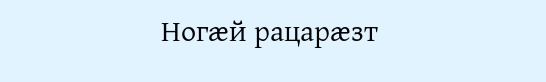Ногӕй рацарӕзт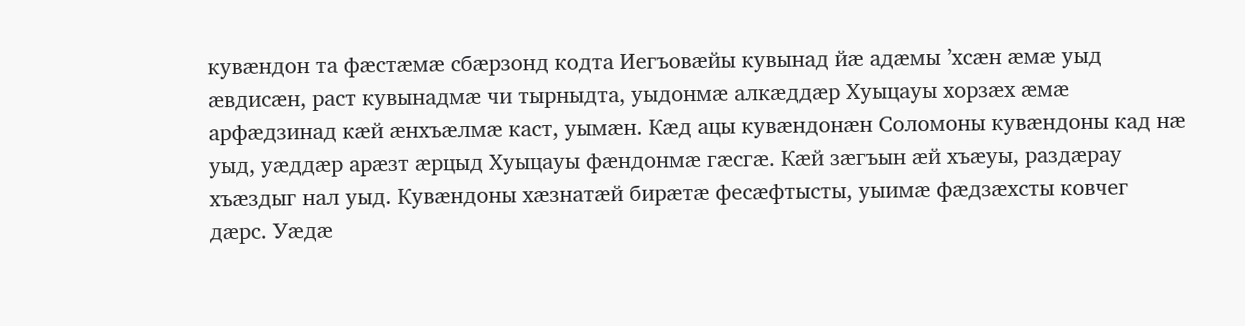кувӕндон та фӕстӕмӕ сбӕрзонд кодта Иегъовӕйы кувынад йӕ адӕмы ’хсӕн ӕмӕ уыд ӕвдисӕн, раст кувынадмӕ чи тырныдта, уыдонмӕ алкӕддӕр Хуыцауы хорзӕх ӕмӕ арфӕдзинад кӕй ӕнхъӕлмӕ каст, уымӕн. Кӕд ацы кувӕндонӕн Соломоны кувӕндоны кад нӕ уыд, уӕддӕр арӕзт ӕрцыд Хуыцауы фӕндонмӕ гӕсгӕ. Кӕй зӕгъын ӕй хъӕуы, раздӕрау хъӕздыг нал уыд. Кувӕндоны хӕзнатӕй бирӕтӕ фесӕфтысты, уыимӕ фӕдзӕхсты ковчег дӕрc. Уӕдӕ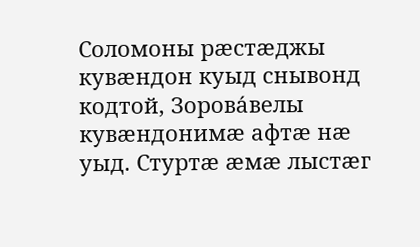Соломоны рӕстӕджы кувӕндон куыд снывонд кодтой, Зорова́велы кувӕндонимӕ афтӕ нӕ уыд. Стуртӕ ӕмӕ лыстӕг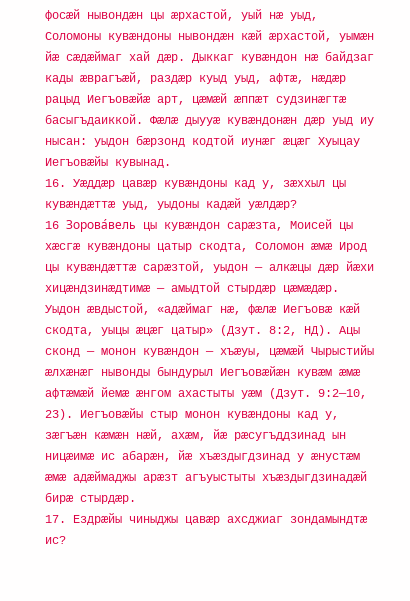фосӕй нывондӕн цы ӕрхастой, уый нӕ уыд, Соломоны кувӕндоны нывондӕн кӕй ӕрхастой, уымӕн йӕ сӕдӕймаг хай дӕр. Дыккаг кувӕндон нӕ байдзаг кады ӕврагъӕй, раздӕр куыд уыд, афтӕ, нӕдӕр рацыд Иегъовӕйӕ арт, цӕмӕй ӕппӕт судзинӕгтӕ басыгъдаиккой. Фӕлӕ дыууӕ кувӕндонӕн дӕр уыд иу нысан: уыдон бӕрзонд кодтой иунӕг ӕцӕг Хуыцау Иегъовӕйы кувынад.
16. Уӕддӕр цавӕр кувӕндоны кад у, зӕххыл цы кувӕндӕттӕ уыд, уыдоны кадӕй уӕлдӕр?
16 Зорова́вель цы кувӕндон сарӕзта, Моисей цы хӕсгӕ кувӕндоны цатыр скодта, Соломон ӕмӕ Ирод цы кувӕндӕттӕ сарӕзтой, уыдон — алкӕцы дӕр йӕхи хицӕндзинӕдтимӕ — амыдтой стырдӕр цӕмӕдӕр. Уыдон ӕвдыстой, «адӕймаг нӕ, фӕлӕ Иегъовӕ кӕй скодта, уыцы ӕцӕг цатыр» (Дзут. 8:2, НД). Ацы сконд — монон кувӕндон — хъӕуы, цӕмӕй Чырыстийы ӕлхӕнӕг нывонды бындурыл Иегъовӕйӕн кувӕм ӕмӕ афтӕмӕй йемӕ ӕнгом ахастыты уӕм (Дзут. 9:2—10, 23). Иегъовӕйы стыр монон кувӕндоны кад у, зӕгъӕн кӕмӕн нӕй, ахӕм, йӕ рӕсугъддзинад ын ницӕимӕ ис абарӕн, йӕ хъӕздыгдзинад у ӕнустӕм ӕмӕ адӕймаджы арӕзт агъуыстыты хъӕздыгдзинадӕй бирӕ стырдӕр.
17. Ездрӕйы чиныджы цавӕр ахсджиаг зондамындтӕ ис?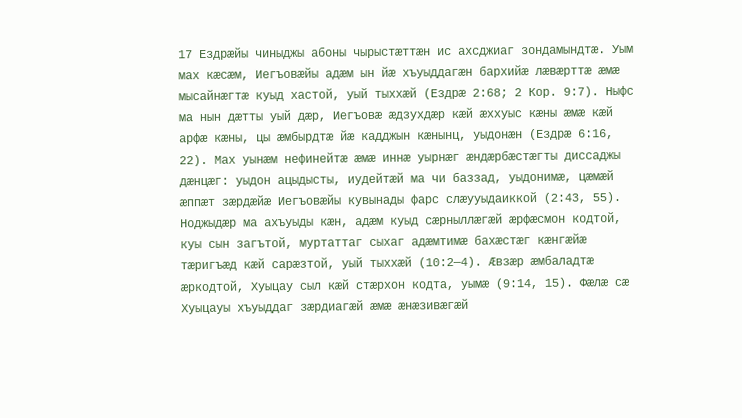17 Ездрӕйы чиныджы абоны чырыстӕттӕн ис ахсджиаг зондамындтӕ. Уым мах кӕсӕм, Иегъовӕйы адӕм ын йӕ хъуыддагӕн бархийӕ лӕвӕрттӕ ӕмӕ мысайнӕгтӕ куыд хастой, уый тыххӕй (Ездрӕ 2:68; 2 Кор. 9:7). Ныфс ма нын дӕтты уый дӕр, Иегъовӕ ӕдзухдӕр кӕй ӕххуыс кӕны ӕмӕ кӕй арфӕ кӕны, цы ӕмбырдтӕ йӕ кадджын кӕнынц, уыдонӕн (Ездрӕ 6:16, 22). Мах уынӕм нефинейтӕ ӕмӕ иннӕ уырнӕг ӕндӕрбӕстӕгты диссаджы дӕнцӕг: уыдон ацыдысты, иудейтӕй ма чи баззад, уыдонимӕ, цӕмӕй ӕппӕт зӕрдӕйӕ Иегъовӕйы кувынады фарс слӕууыдаиккой (2:43, 55). Ноджыдӕр ма ахъуыды кӕн, адӕм куыд сӕрныллӕгӕй ӕрфӕсмон кодтой, куы сын загътой, муртаттаг сыхаг адӕмтимӕ бахӕстӕг кӕнгӕйӕ тӕригъӕд кӕй сарӕзтой, уый тыххӕй (10:2—4). Ӕвзӕр ӕмбаладтӕ ӕркодтой, Хуыцау сыл кӕй стӕрхон кодта, уымӕ (9:14, 15). Фӕлӕ сӕ Хуыцауы хъуыддаг зӕрдиагӕй ӕмӕ ӕнӕзивӕгӕй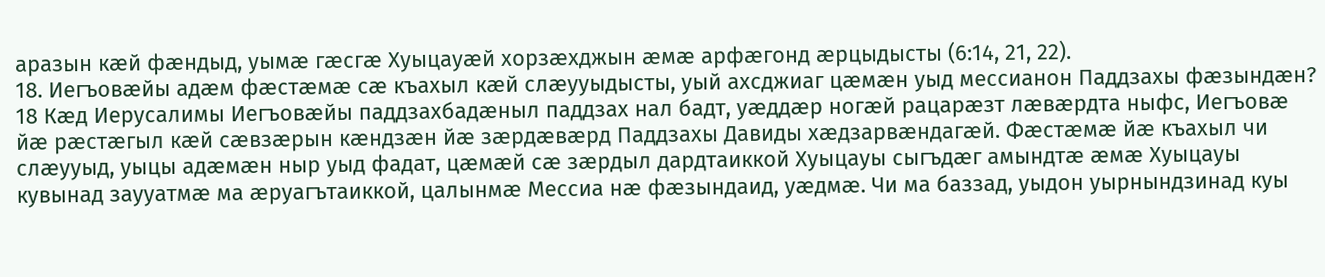аразын кӕй фӕндыд, уымӕ гӕсгӕ Хуыцауӕй хорзӕхджын ӕмӕ арфӕгонд ӕрцыдысты (6:14, 21, 22).
18. Иегъовӕйы адӕм фӕстӕмӕ сӕ къахыл кӕй слӕууыдысты, уый ахсджиаг цӕмӕн уыд мессианон Паддзахы фӕзындӕн?
18 Кӕд Иерусалимы Иегъовӕйы паддзахбадӕныл паддзах нал бадт, уӕддӕр ногӕй рацарӕзт лӕвӕрдта ныфс, Иегъовӕ йӕ рӕстӕгыл кӕй сӕвзӕрын кӕндзӕн йӕ зӕрдӕвӕрд Паддзахы Давиды хӕдзарвӕндагӕй. Фӕстӕмӕ йӕ къахыл чи слӕууыд, уыцы адӕмӕн ныр уыд фадат, цӕмӕй сӕ зӕрдыл дардтаиккой Хуыцауы сыгъдӕг амындтӕ ӕмӕ Хуыцауы кувынад заууатмӕ ма ӕруагътаиккой, цалынмӕ Мессиа нӕ фӕзындаид, уӕдмӕ. Чи ма баззад, уыдон уырнындзинад куы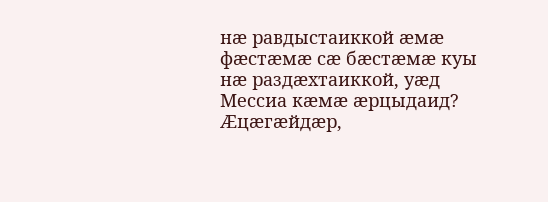нӕ равдыстаиккой ӕмӕ фӕстӕмӕ сӕ бӕстӕмӕ куы нӕ раздӕхтаиккой, уӕд Мессиа кӕмӕ ӕрцыдаид? Ӕцӕгӕйдӕр,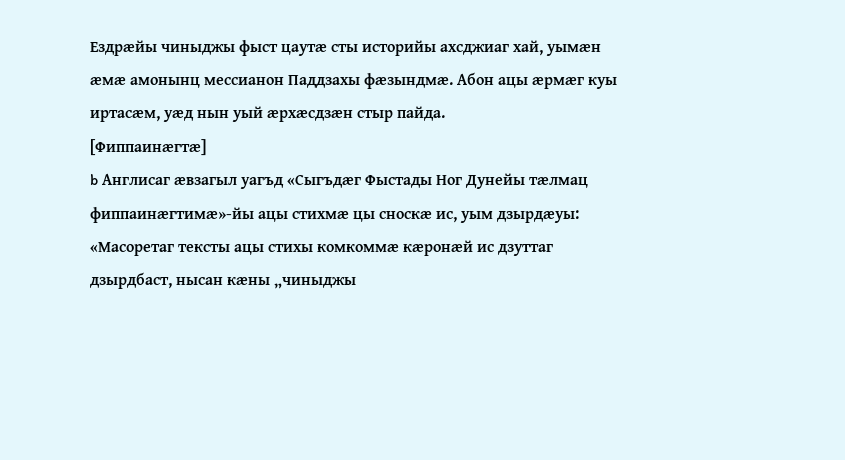Ездрӕйы чиныджы фыст цаутӕ сты историйы ахсджиаг хай, уымӕн ӕмӕ амонынц мессианон Паддзахы фӕзындмӕ. Абон ацы ӕрмӕг куы иртасӕм, уӕд нын уый ӕрхӕсдзӕн стыр пайда.
[Фиппаинӕгтӕ]
b Англисаг ӕвзагыл уагъд «Сыгъдӕг Фыстады Ног Дунейы тӕлмац фиппаинӕгтимӕ»-йы ацы стихмӕ цы сноскӕ ис, уым дзырдӕуы: «Масоретаг тексты ацы стихы комкоммӕ кӕронӕй ис дзуттаг дзырдбаст, нысан кӕны „чиныджы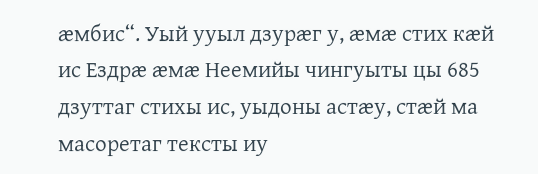ӕмбис“. Уый ууыл дзурӕг у, ӕмӕ стих кӕй ис Ездрӕ ӕмӕ Неемийы чингуыты цы 685 дзуттаг стихы ис, уыдоны астӕу, стӕй ма масоретаг тексты иу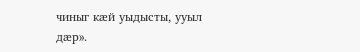чиныг кӕй уыдысты, ууыл дӕр».